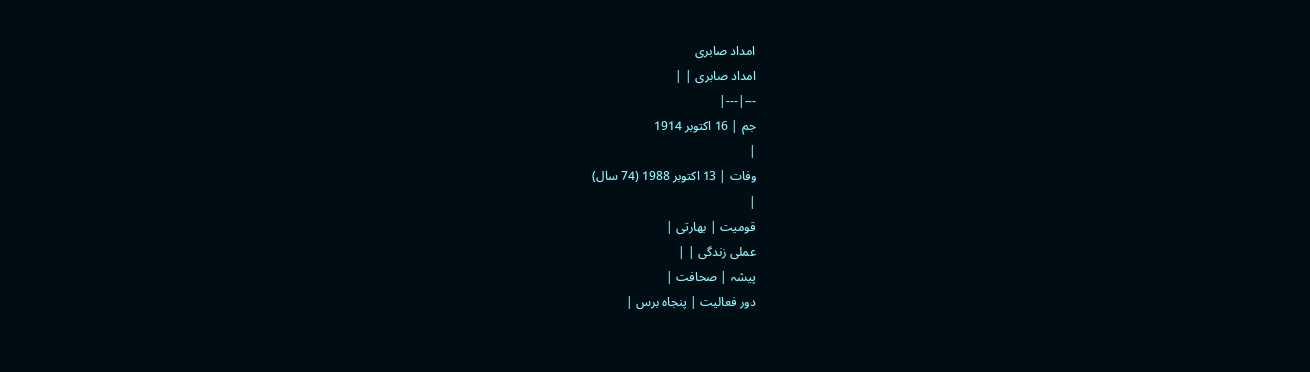امداد صابری
امداد صابری | |
---|---|
جم | 16 اکتوبر 1914
|
وفات | 13 اکتوبر 1988 (74 سال)
|
قومیت | بھارتی |
عملی زندگی | |
پیشہ | صحافت |
دور فعالیت | پنجاہ برس |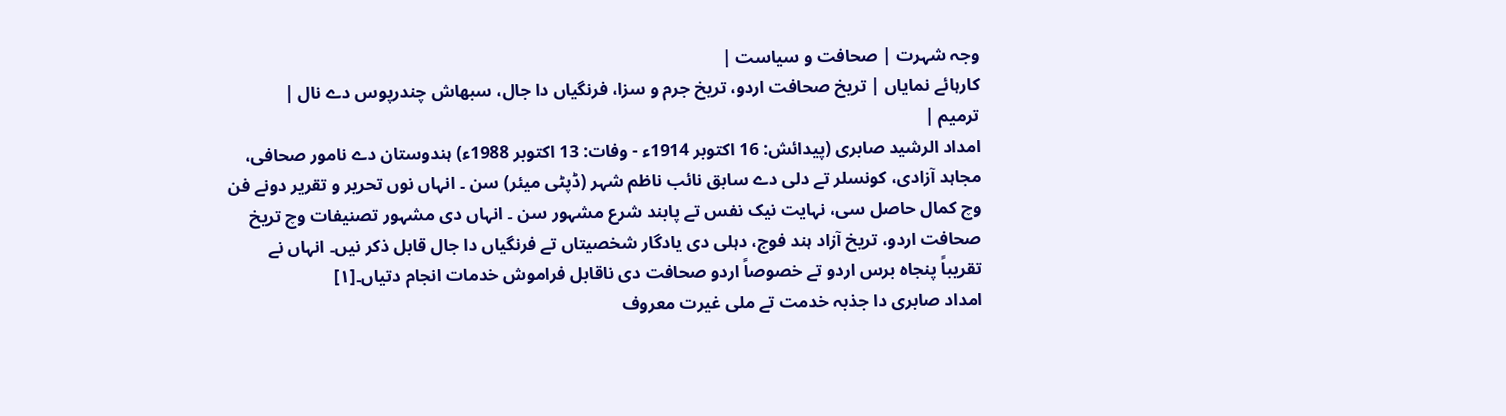وجہ شہرت | صحافت و سیاست |
کارہائے نمایاں | تریخ صحافت اردو، تریخ جرم و سزا، فرنگیاں دا جال، سبھاش چندرپوس دے نال |
ترمیم |
امداد الرشید صابری (پیدائش: 16 اکتوبر 1914ء - وفات: 13 اکتوبر 1988ء) ہندوستان دے نامور صحافی، مجاہد آزادی، کونسلر تے دلی دے سابق نائب ناظم شہر (ڈپٹی میئر) سن ۔ انہاں نوں تحریر و تقریر دونے فن وچ کمال حاصل سی، نہایت نیک نفس تے پابند شرع مشہور سن ۔ انہاں دی مشہور تصنیفات وچ تریخ صحافت اردو، تریخ آزاد ہند فوج، دہلی دی یادگار شخصیتاں تے فرنگیاں دا جال قابل ذکر نيں۔ انہاں نے تقریباً پنجاہ برس اردو تے خصوصاً اردو صحافت دی ناقابل فراموش خدمات انجام دتیاں۔[۱]
امداد صابری دا جذبہ خدمت تے ملی غیرت معروف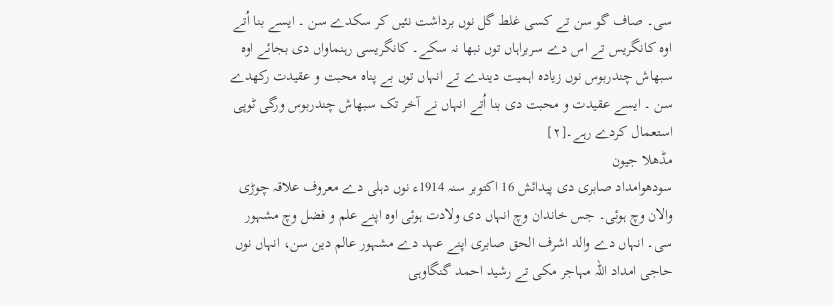سی۔ صاف گو سن تے کسی غلط گل نوں برداشت نئيں کر سکدے سن ۔ ايسے بنا اُتے اوہ کانگریس تے اس دے سربراہاں توں نبھا نہ سکے۔ کانگریسی رہنماواں دی بجائے اوہ سبھاش چندربوس نوں زیادہ اہمیت دیندے تے انہاں توں بے پناہ محبت و عقیدت رکھدے سن ۔ ايسے عقیدت و محبت دی بنا اُتے انہاں نے آخر تک سبھاش چندربوس ورگی ٹوپی استعمال کردے رہے۔[۲]
مڈھلا جیون
سودھوامداد صابری دی پیدائش 16 اکتوبر سنہ 1914ء نوں دہلی دے معروف علاقہ چوڑی والان وچ ہوئی۔ جس خاندان وچ انہاں دی ولادت ہوئی اوہ اپنے علم و فضل وچ مشہور سی۔ انہاں دے والد اشرف الحق صابری اپنے عہد دے مشہور عالم دین سن، انہاں نوں حاجی امداد اللہ مہاجر مکی تے رشید احمد گنگاوہی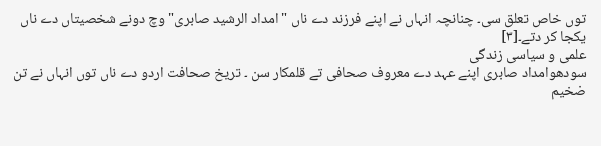توں خاص تعلق سی۔ چنانچہ انہاں نے اپنے فرزند دے ناں "امداد الرشید صابری" وچ دونے شخصیتاں دے ناں یکجا کر دتے۔[۳]
علمی و سیاسی زندگی
سودھوامداد صابری اپنے عہد دے معروف صحافی تے قلمکار سن ۔ تریخ صحافت اردو دے ناں توں انہاں نے تن ضخیم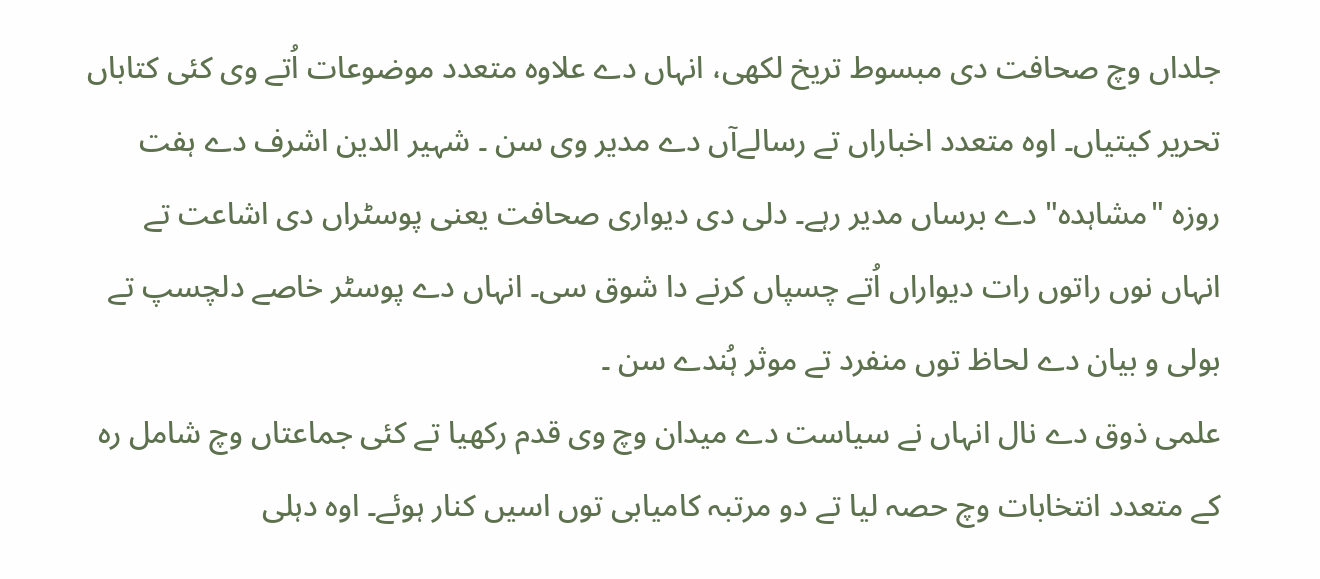جلداں وچ صحافت دی مبسوط تریخ لکھی، انہاں دے علاوہ متعدد موضوعات اُتے وی کئی کتاباں تحریر کیتیاں۔ اوہ متعدد اخباراں تے رسالےآں دے مدیر وی سن ۔ شہیر الدین اشرف دے ہفت روزہ "مشاہدہ" دے برساں مدیر رہے۔ دلی دی دیواری صحافت یعنی پوسٹراں دی اشاعت تے انہاں نوں راتوں رات دیواراں اُتے چسپاں کرنے دا شوق سی۔ انہاں دے پوسٹر خاصے دلچسپ تے بولی و بیان دے لحاظ توں منفرد تے موثر ہُندے سن ۔
علمی ذوق دے نال انہاں نے سیاست دے میدان وچ وی قدم رکھیا تے کئی جماعتاں وچ شامل رہ کے متعدد انتخابات وچ حصہ لیا تے دو مرتبہ کامیابی توں اسيں کنار ہوئے۔ اوہ دہلی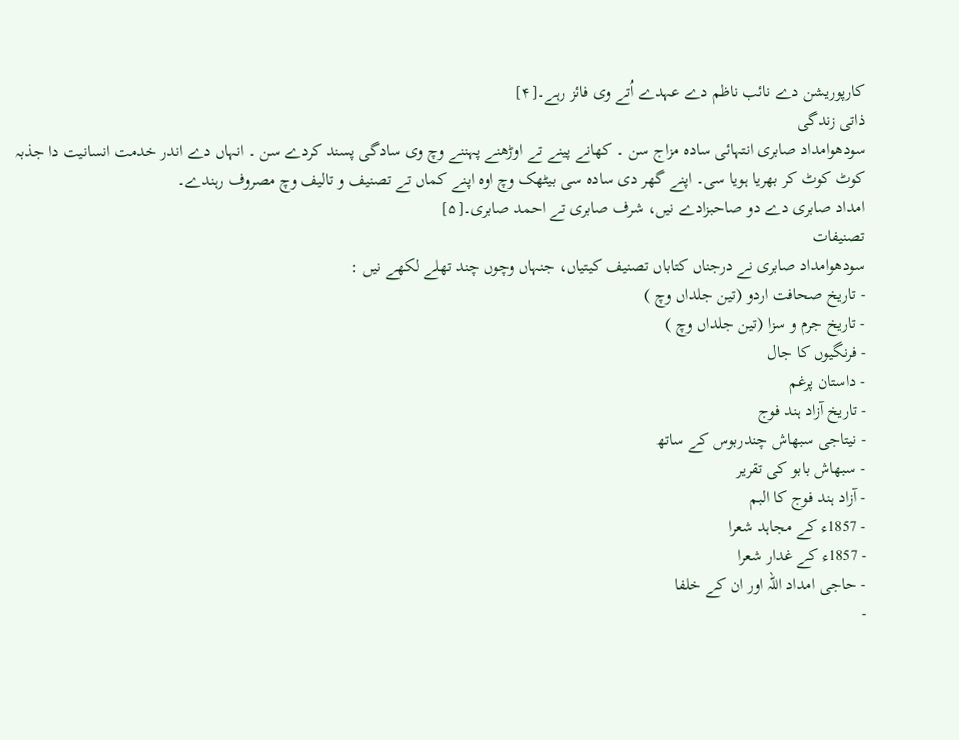کارپوریشن دے نائب ناظم دے عہدے اُتے وی فائز رہے۔[۴]
ذاتی زندگی
سودھوامداد صابری انتہائی سادہ مزاج سن ۔ کھانے پینے تے اوڑھنے پہننے وچ وی سادگی پسند کردے سن ۔ انہاں دے اندر خدمت انسانیت دا جذبہ کوٹ کوٹ کر بھریا ہويا سی۔ اپنے گھر دی سادہ سی بیٹھک وچ اوہ اپنے کماں تے تصنیف و تالیف وچ مصروف رہندے۔
امداد صابری دے دو صاحبزادے نيں، شرف صابری تے احمد صابری۔[۵]
تصنیفات
سودھوامداد صابری نے درجناں کتاباں تصنیف کیتیاں، جنہاں وچوں چند تھلے لکھے نيں :
- تاریخ صحافت اردو (تین جلداں وچ )
- تاریخ جرم و سزا (تین جلداں وچ )
- فرنگیوں کا جال
- داستان پرغم
- تاریخ آزاد ہند فوج
- نیتاجی سبھاش چندربوس کے ساتھ
- سبھاش بابو کی تقریر
- آزاد ہند فوج کا البم
- 1857ء کے مجاہد شعرا
- 1857ء کے غدار شعرا
- حاجی امداد اللہ اور ان کے خلفا
-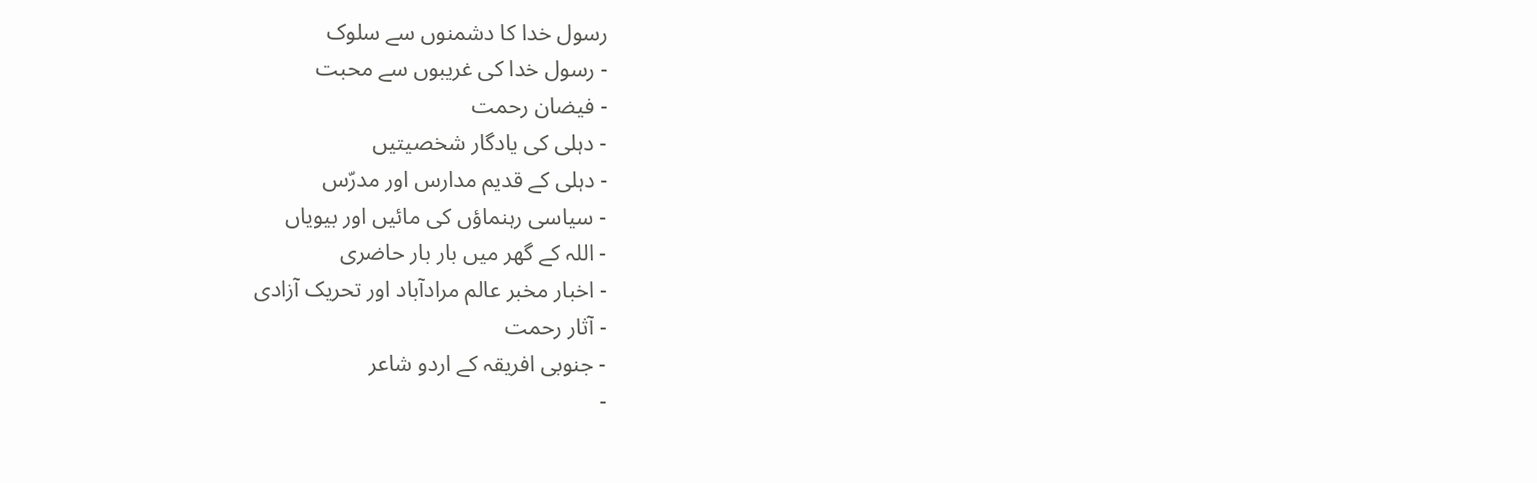رسول خدا کا دشمنوں سے سلوک
- رسول خدا کی غریبوں سے محبت
- فیضان رحمت
- دہلی کی یادگار شخصیتیں
- دہلی کے قدیم مدارس اور مدرّس
- سیاسی رہنماؤں کی مائیں اور بیویاں
- اللہ کے گھر میں بار بار حاضری
- اخبار مخبر عالم مرادآباد اور تحریک آزادی
- آثار رحمت
- جنوبی افریقہ کے اردو شاعر
-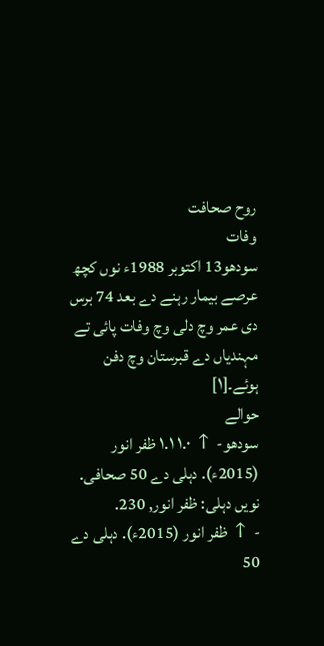روح صحافت
وفات
سودھو13 اکتوبر 1988ء نوں کچھ عرصے بیمار رہنے دے بعد 74 برس دی عمر وچ دلی وچ وفات پائی تے مہندیاں دے قبرستان وچ دفن ہوئے۔[۱]
حوالے
سودھو- ↑ ۱.۰ ۱.۱ ظفر انور (2015ء). دہلی دے 50 صحافی. نويں دہلی: ظفر انور, 230.
- ↑ ظفر انور (2015ء). دہلی دے 50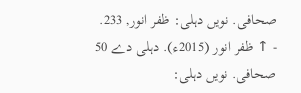صحافی. نويں دہلی: ظفر انور, 233.
- ↑ ظفر انور (2015ء). دہلی دے 50 صحافی. نويں دہلی: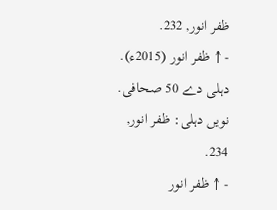ظفر انور, 232.
- ↑ ظفر انور (2015ء). دہلی دے 50 صحافی. نويں دہلی: ظفر انور, 234.
- ↑ ظفر انور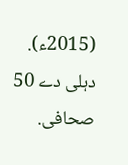(2015ء). دہلی دے 50 صحافی.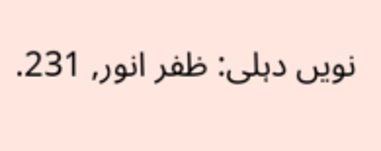نويں دہلی: ظفر انور, 231.